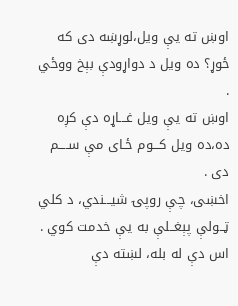اوښ ته يې ويل،لوړښه دى که ځوړ؟ ده ويل د دواړودې بېخ ووځي .
اوښ ته يې ويل غـــاړه دې کږه ده،ده ويل کـــوم ځـاى مې ســــم دى .
اخښى، چې روپۍ شيـــندي، د کلي ټــولې پېغــلې به يې خدمت کوي .
اس دې له بله، لښته دې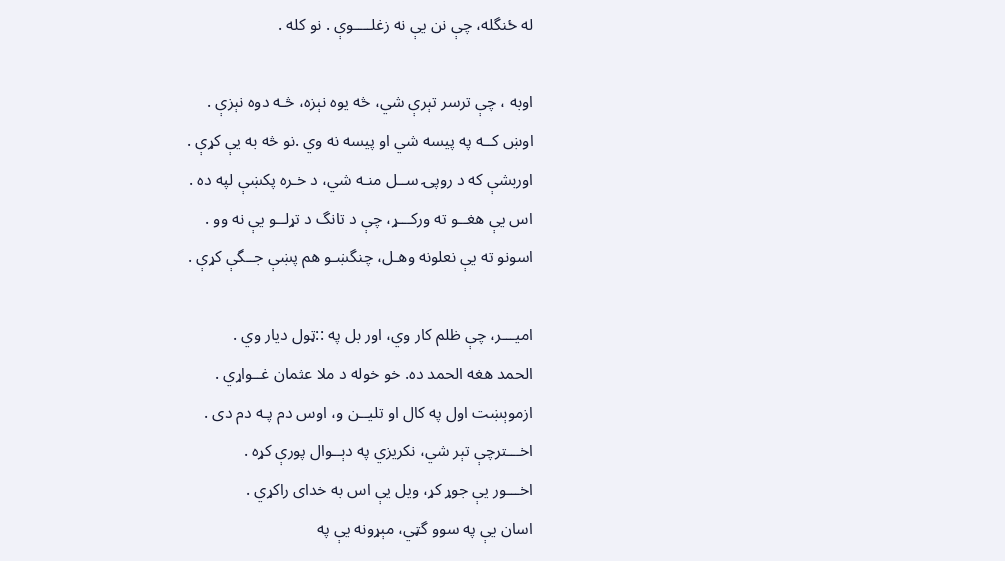له ځنگله، چې نن يې نه زغلــــوې . نو کله .

اوبه ، چې ترسر تېرې شي، څه يوه نېزه، څـه دوه نېزې .
اوښ کــه په پيسه شي او پيسه نه وي .نو څه به يې کړې .
اوربشې که د روپۍ ســل منـه شي، د خـره پکښې لپه ده .
اس يې هغــو ته ورکـــړ، چې د تانگ د تړلــو يې نه وو .
اسونو ته يې نعلونه وهـل، چنگښـو هم پښې جــگې کړې .

اميـــر، چې ظلم کار وي، اور بل په ::ټول ديار وي .
الحمد هغه الحمد ده. خو خوله د ملا عثمان غــواړي .
ازموېښت اول په کال او تليــن و، اوس دم پـه دم دى .
اخـــترچې تېر شي، نکريزي په دېــوال پورې کړه .
اخـــور يې جوړ کړ، ويل يې اس به خداى راکړي .
اسان يې په سوو گټي، مېړونه يې په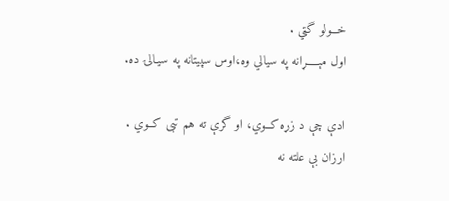خـــولو گټي .
اول مېـــــړانه په سيالي وه،اوس سپيتانه په سيـالۍ ده.

ادې چې د زړه کــوي، او گرې ته هم تبى کــوي .
ارزان بې علته نه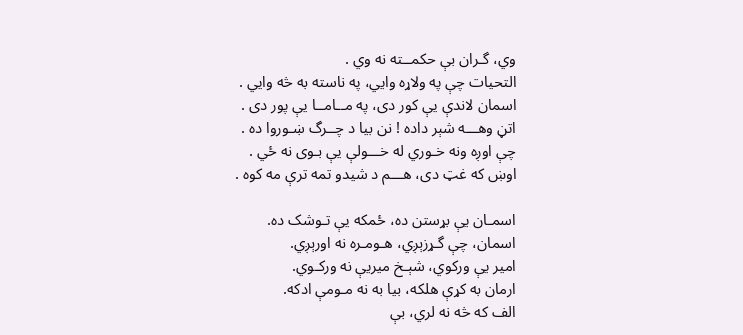وي، گـران بې حکمــته نه وي .
التحيات چې په ولاړه وايي، په ناسته به څه وايي .
اسمان لاندې يې کور دى، په مــامــا يې پور دى .
اتڼ وهـــه شېر داده ! نن بيا د چــرگ ښـوروا ده .
چې اوږه ونه خـوري له خـــولې يې بـوى نه ځي .
اوښ که غټ دى، هـــم د شيدو تمه ترې مه کوه .

اسمـان يې بړستن ده، ځمکه يې تـوشک ده.
اسمان، چې گـړزېږي، هـومـره نه اورېږي.
امير يې ورکوي، شېـخ ميريې نه ورکـوي.
ارمان به کړې هلکه، بيا به نه مـومې ادکه.
الف که څه نه لري، بې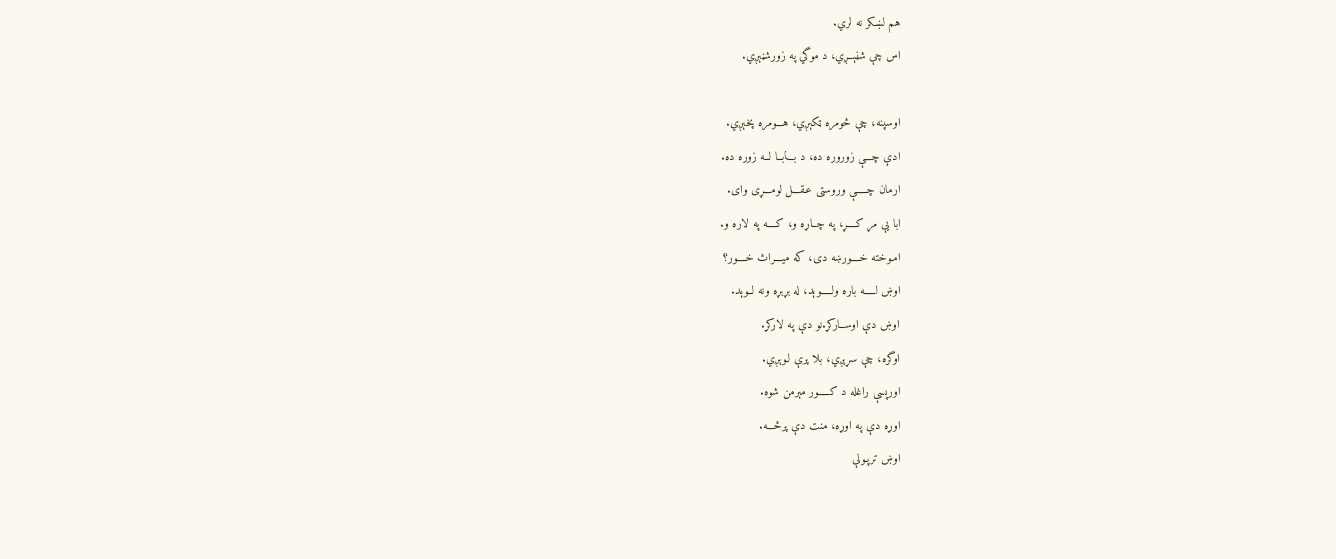هم لښـکر نه لري.
اس چې شڼېــږي، د موگي په زورشڼېږي.

اوسپنه، چې څومره ټکېږي، هـــومره پخېږي.
ادې چـــې زوروره ده، د بـــابــا لــه زوره ده.
ارمان چـــــې وروستى عـقـــل لومـــړى واى.
ابا يې مړ کــــړ، په چــاړه و، کــــه په لاره و.
امـوخته خــــورښه دى، که ميـــراث خــــور؟
اوښ لـــــه باره ولـــــوېد، له بړبړه ونه لــوېد.
اوښ دې اوســارکړ.نو دې په لارکړ.
اوگره، چې سړېږي، بلا پرې لـوېږي.
اورپسې راغله د کـــــور مېرمن شوه.
اوړه دې په اوړه، منت دې پرڅـــه.
اوښ ترپـولې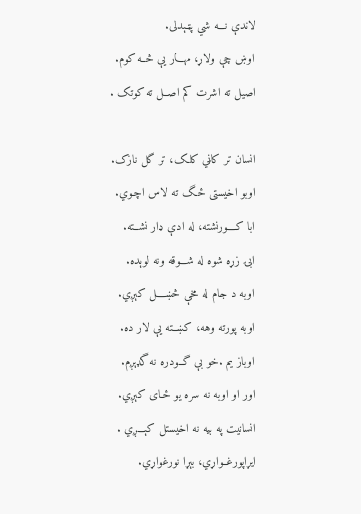لاندې نـــه شي پټـېدلى.
اوښ چې ولاړ، مهـــار يې څــه کوم.
اصيل ته اشرت کم اصــل ته کوتک .

انسان تر کاڼي کلک، تر گل نازک.
اوبو اخيستى ځـگ ته لاس اچـوي.
ابا کــــورنشته، له ادې ډار نشــته.
ابۍ زړه شوه له شـــوقه ونه لوېده.
اوبه د جام له مخې څښــــل کېږي.
اوبه پورته وهه، کښــته يې لار ده.
اوباز يم .خو بې گــودره نه گډېږم.
اور او اوبه نه سره يو ځـاى کېږي.
انسانيت په بيه نه اخيستل کېـــږي .
ايړاپورغــواړي، بېړا نورغواړي.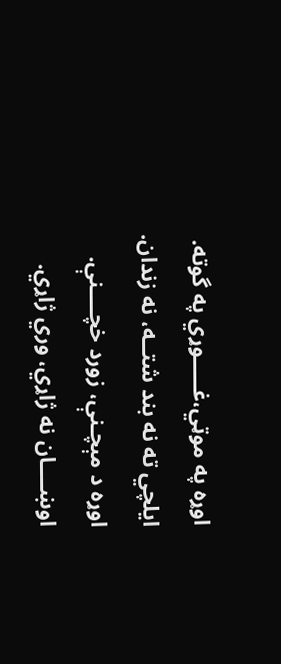اوړه په موټي،غـــــوړي په گوته.
ايلچي ته نه بند شتــه، نه زندان.
اوړه د مېچـنې، زورد خچــــنې.
اوښــــان نه ژاړي، وري ژاړي.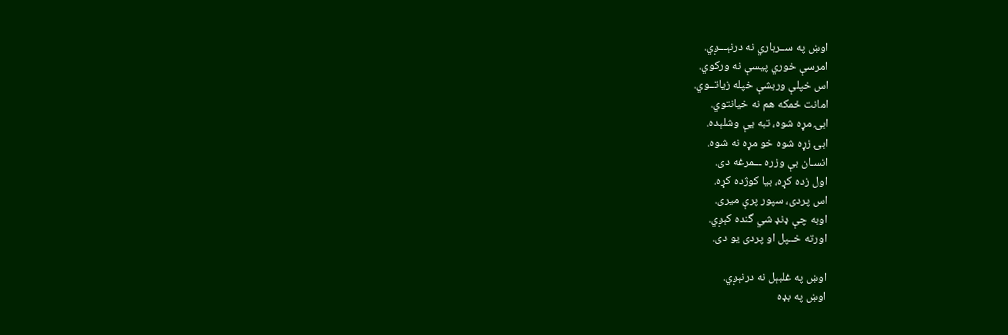اوښ په ســرباري نه درنېـــږي.
امرسې خوري پيسې نه ورکوي.
اس خپلې وربشې خپله زياتــوي.
امانت ځمکه هم نه خيانتوي.
ابۍ مړه شوه، تبه يې وشلېده.
ابۍ زړه شوه خو مړه نه شوه.
انسـان بې وزره ـــمرغه دى.
اول زده کړه، بيا کوژده کړه.
اس پردى، سپور پرې ميرى.
اوبه چې ډنډ شي گنده کېږي.
اورته خــپل او پردى يو دى.

اوښ په غلبېل نه درنېږي.
اوښ په بډه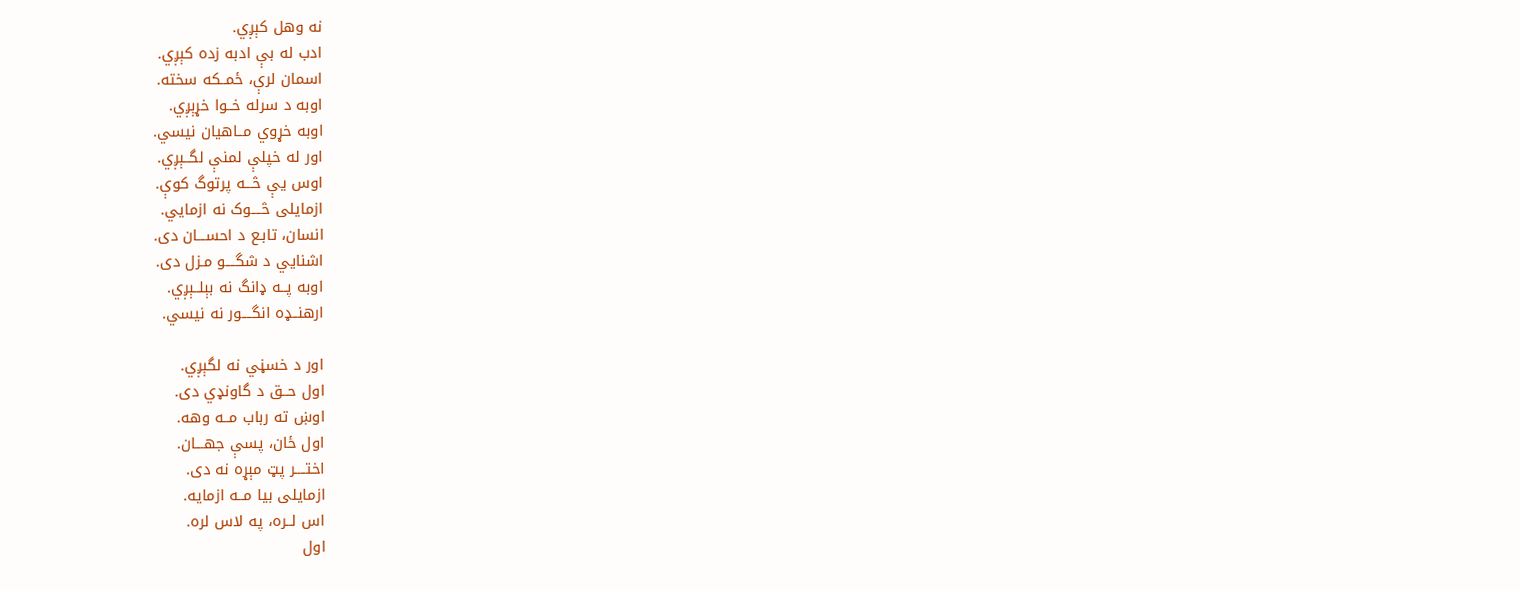نه وهل کېږي.
ادب له بې ادبه زده کېږي.
اسمان لرې، ځمــکه سخته.
اوبه د سرله خــوا خړېږي.
اوبه خړوي مــاهيان نيسي.
اور له خپلې لمنې لگــېږي.
اوس يې څـــه پرتوگ کوې.
ازمايلى څــــوک نه ازمايي.
انسان، تابـع د احســـان دى.
اشنايي د شگــــو مـزل دى.
اوبه پــه ډانگ نه بېلــېږي.
ارهنــډه انگــــور نه نيسي.

اور د خسڼي نه لگېږي.
اول حــق د گاونډي دى.
اوښ ته رباب مــه وهه.
اول ځان، پسې جهـــان.
اختــــر پټ مېړه نه دى.
ازمايلى بيا مــه ازمايه.
اس لــره، په لاس لره.
اول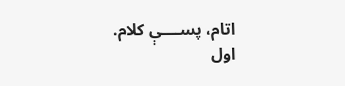اتام، پســــې کلام.
اول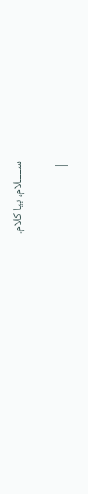ســـــلام، بيا کلام.

|